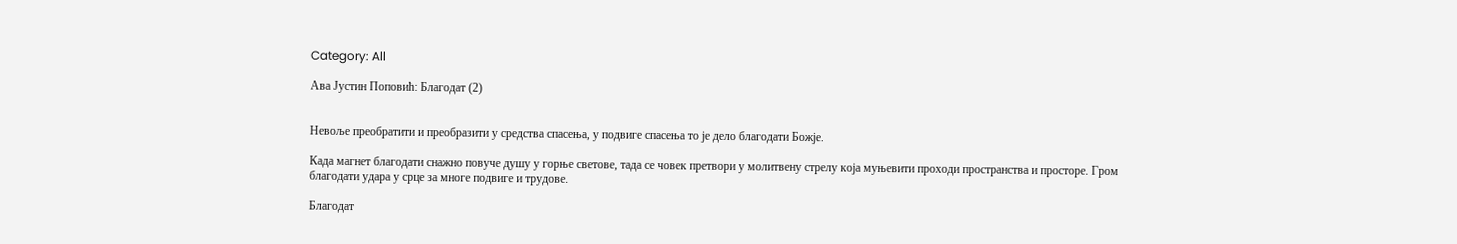Category: All

Ава Јустин Поповић: Благодат (2)


Невоље преобратити и преобразити у средства спасења, у подвиге спасења то је дело благодати Божје.

Када магнет благодати снажно повуче душу у горње светове, тада се човек претвори у молитвену стрелу која муњевити проходи пространства и просторе. Гром благодати удара у срце за многе подвиге и трудове.

Благодат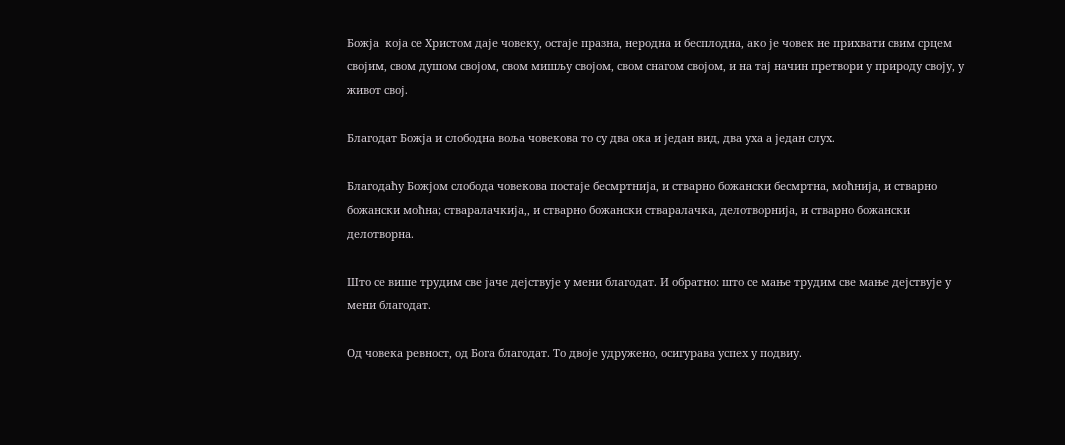Божја  која се Христом даје човеку, остаје празна, неродна и бесплодна, ако је човек не прихвати свим срцем својим, свом душом својом, свом мишљу својом, свом снагом својом, и на тај начин претвори у природу своју, у живот свој.

Благодат Божја и слободна воља човекова то су два ока и један вид, два уха а један слух.

Благодаћу Божјом слобода човекова постаје бесмртнија, и стварно божански бесмртна, моћнија, и стварно божански моћна; стваралачкија,, и стварно божански стваралачка, делотворнија, и стварно божански делотворна.

Што се више трудим све јаче дејствује у мени благодат. И обратно: што се мање трудим све мање дејствује у мени благодат.

Од човека ревност, од Бога благодат. То двоје удружено, осигурава успех у подвиу.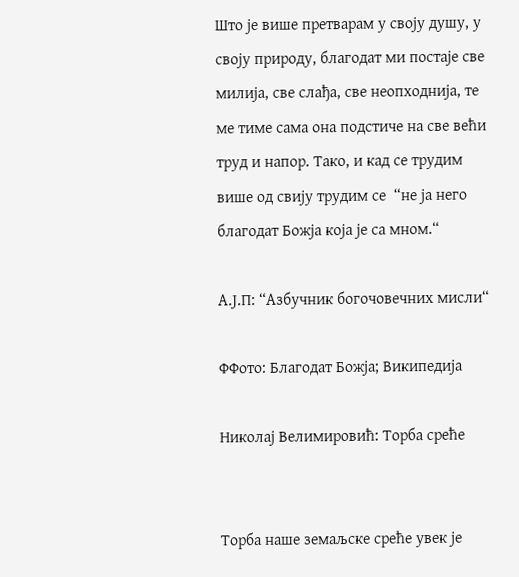Што је више претварам у своју душу, у своју природу, благодат ми постаје све милија, све слађа, све неопходнија, те ме тиме сама она подстиче на све већи труд и напор. Тако, и кад се трудим више од свију трудим се  “не ја него благодат Божја која је са мном.“

А.Ј.П: “Азбучник богочовечних мисли“

ФФото: Благодат Божја; Википедија

Николај Велимировић: Торба среће


Торба наше земаљске среће увек је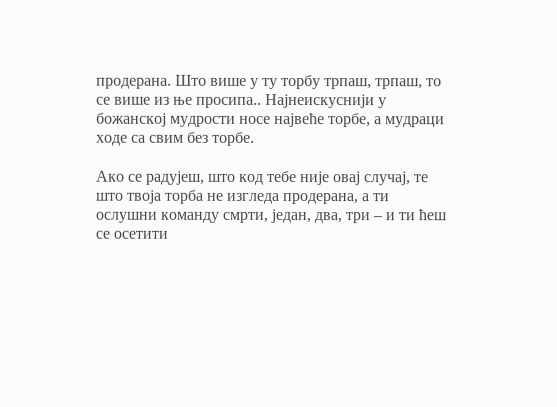продерана. Што више у ту торбу трпаш, трпаш, то се више из ње просипа.. Најнеискуснији у божанској мудрости носе највеће торбе, а мудраци ходе са свим без торбе.

Ако се радујеш, што код тебе није овај случај, те што твоја торба не изгледа продерана, а ти ослушни команду смрти, један, два, три – и ти ћеш се осетити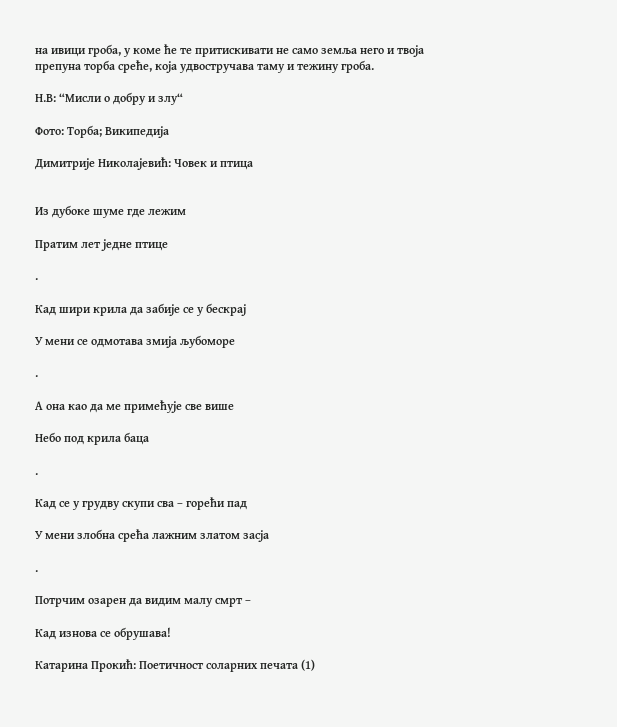на ивици гроба, у коме ће те притискивати не само земља него и твоја препуна торба среће, која удвостручава таму и тежину гроба.

Н.В: “Мисли о добру и злу“

Фото: Торба; Википедија

Димитрије Николајевић: Човек и птица


Из дубоке шуме где лежим

Пратим лет једне птице

.

Кад шири крила да забије се у бескрај

У мени се одмотава змија љубоморе

.

А она као да ме примећује све више

Небо под крила баца

.

Кад се у грудву скупи сва – горећи пад

У мени злобна срећа лажним златом засја

.

Потрчим озарен да видим малу смрт –

Кад изнова се обрушава!

Катарина Прокић: Поетичност соларних печата (1)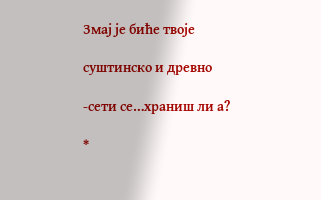Змај је биће твоје

суштинско и древно

-сети се…храниш ли а?

*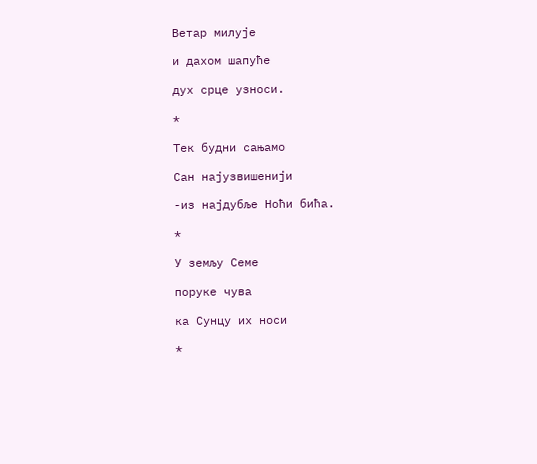Ветар милује

и дахом шапуће

дух срце узноси.

*

Тек будни сањамо

Сан најузвишенији

-из најдубље Ноћи бића.

*

У земљу Семе

поруке чува

ка Сунцу их носи

*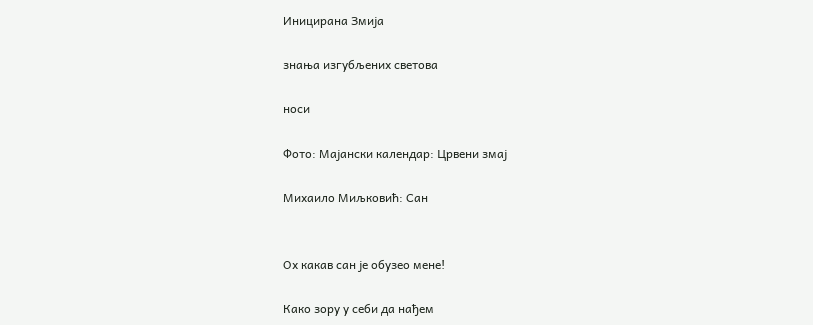Иницирана Змија

знања изгубљених светова

носи

Фото: Мајански календар: Црвени змај

Михаило Миљковић: Сан


Ох какав сан је обузео мене!

Како зору у себи да нађем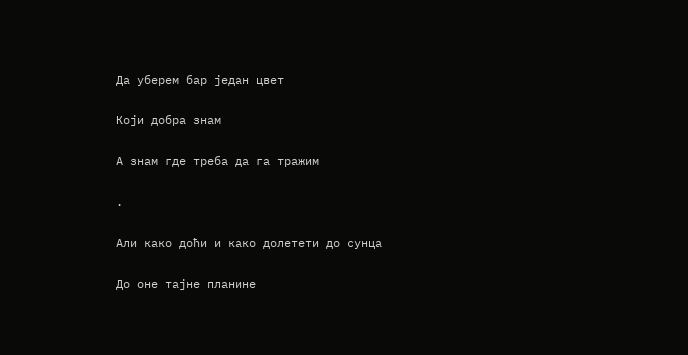Да уберем бар један цвет

Који добра знам

А знам где треба да га тражим

.

Али како доћи и како долетети до сунца

До оне тајне планине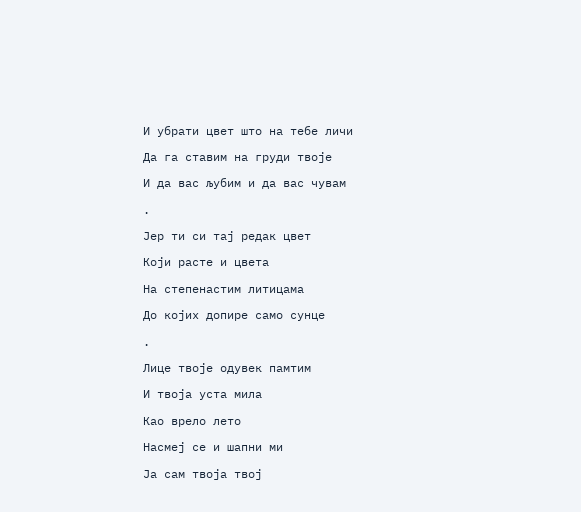И убрати цвет што на тебе личи

Да га ставим на груди твоје

И да вас љубим и да вас чувам

.

Јер ти си тај редак цвет

Који расте и цвета

На степенастим литицама

До којих допире само сунце

.

Лице твоје одувек памтим

И твоја уста мила

Као врело лето

Насмеј се и шапни ми

Ја сам твоја твој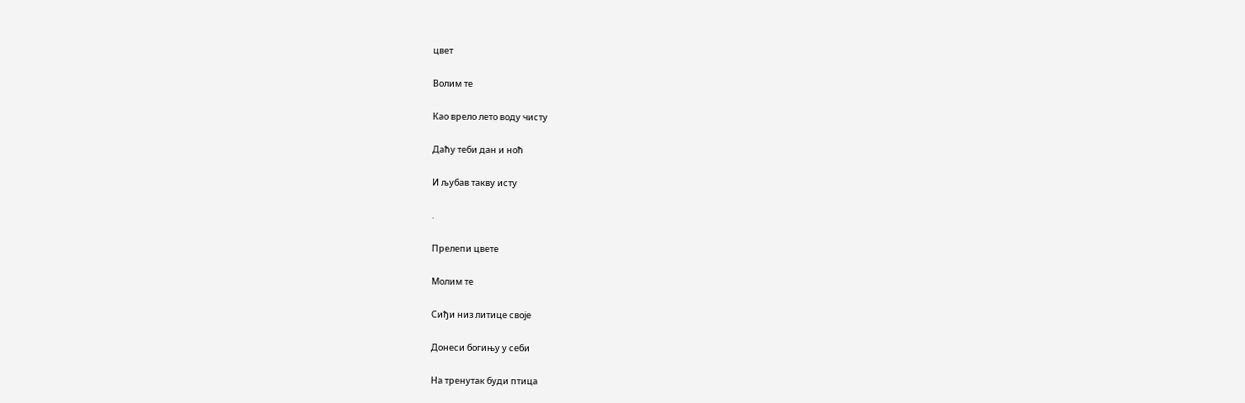цвет

Волим те

Као врело лето воду чисту

Даћу теби дан и ноћ

И љубав такву исту

.

Прелепи цвете

Молим те

Сиђи низ литице своје

Донеси богињу у себи

На тренутак буди птица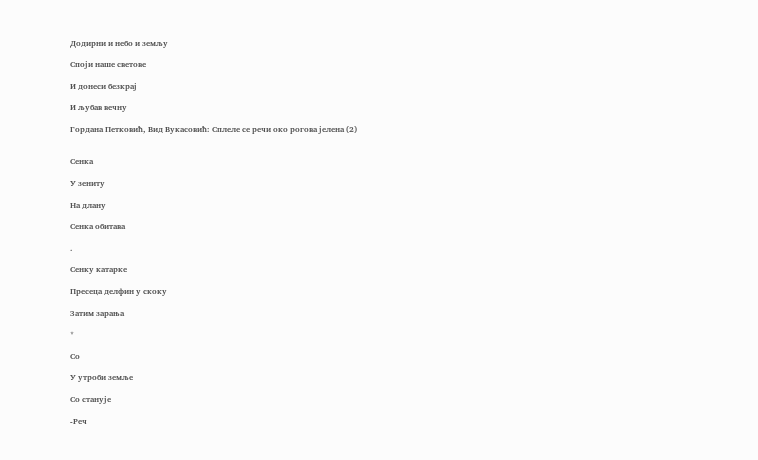Додирни и небо и земљу

Споји наше светове

И донеси безкрај

И љубав вечну

Гордана Петковић, Вид Вукасовић: Сплеле се речи око рогова јелена (2)


Сенка

У зениту

На длану

Сенка обитава

.

Сенку катарке

Пресеца делфин у скоку

Затим зарања

*

Со

У утроби земље

Со станује

-Реч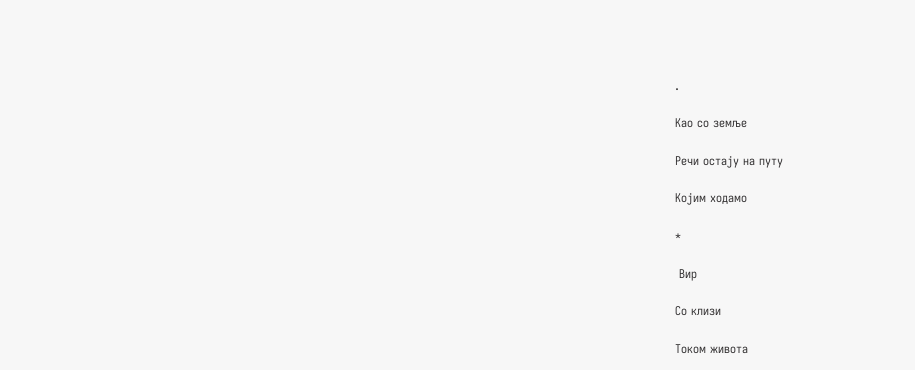.

Као со земље

Речи остају на путу

Којим ходамо

*

 Вир

Со клизи

Током живота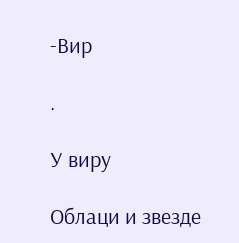-Вир

.

У виру

Облаци и звезде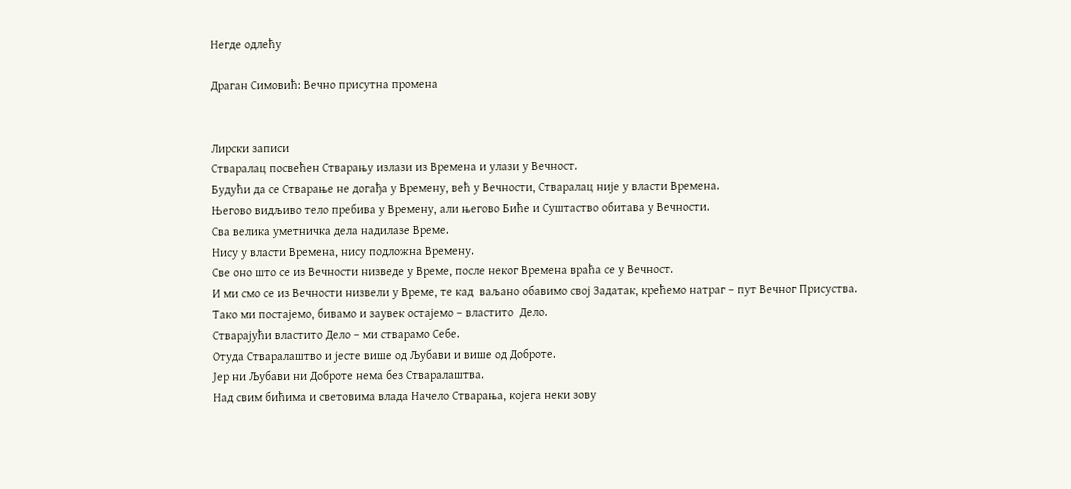Негде одлећу

Драган Симовић: Вечно присутна промена


Лирски записи
Стваралац посвећен Стварању излази из Времена и улази у Вечност.
Будући да се Стварање не догађа у Времену, већ у Вечности, Стваралац није у власти Времена.
Његово видљиво тело пребива у Времену, али његово Биће и Суштаство обитава у Вечности.
Сва велика уметничка дела надилазе Време.
Нису у власти Времена, нису подложна Времену.
Све оно што се из Вечности низведе у Време, после неког Времена враћа се у Вечност.
И ми смо се из Вечности низвели у Време, те кад  ваљано обавимо свој Задатак, крећемо натраг – пут Вечног Присуства.
Тако ми постајемо, бивамо и заувек остајемо – властито  Дело.
Стварајући властито Дело – ми стварамо Себе.
Отуда Стваралаштво и јесте више од Љубави и више од Доброте.
Јер ни Љубави ни Доброте нема без Стваралаштва.
Над свим бићима и световима влада Начело Стварања, којега неки зову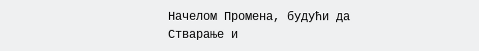Начелом Промена, будући да Стварање и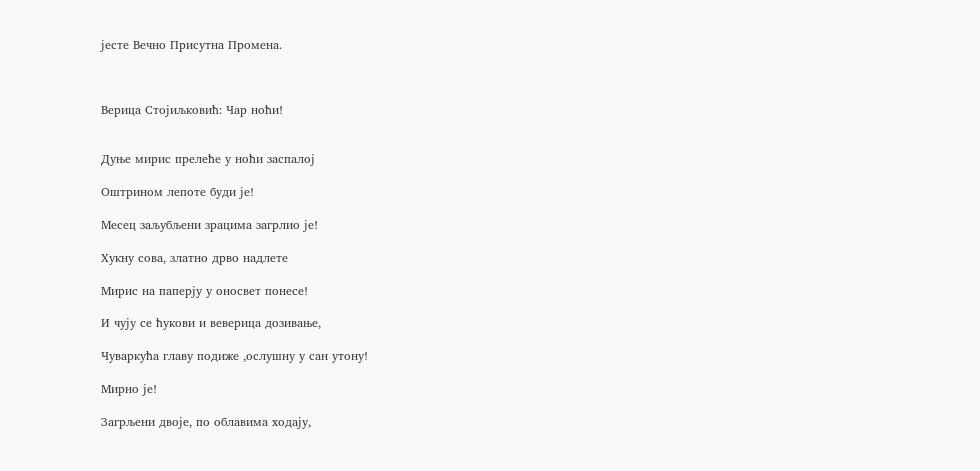јесте Вечно Присутна Промена.



Верица Стојиљковић: Чар ноћи!


Дуње мирис прелеће у ноћи заспалој

Оштрином лепоте буди је!

Месец заљубљени зрацима загрлио је!

Хукну сова, златно дрво надлете

Мирис на паперју у оносвет понесе!

И чују се ћукови и веверица дозивање,

Чуваркућа главу подиже ,ослушну у сан утону!

Мирно је!

Загрљени двоје, по облавима ходају,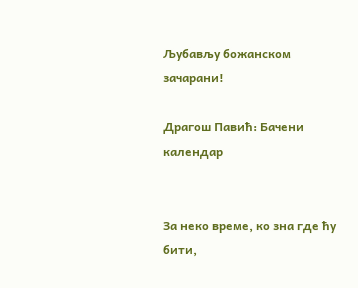Љубављу божанском зачарани!

Драгош Павић: Бачени календар


За неко време, ко зна где ћу бити,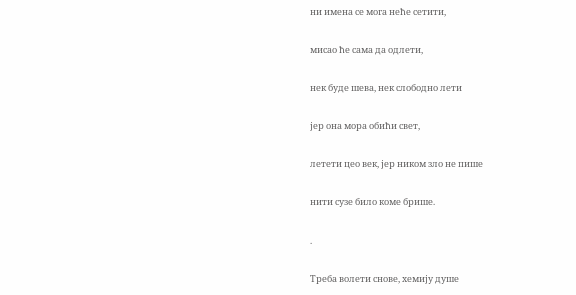ни имена се мога неће сетити,

мисао ће сама да одлети,

нек буде шева, нек слободно лети

јер она мора обићи свет,

летети цео век, јер ником зло не пише

нити сузе било коме брише.

.

Треба волети снове, хемију душе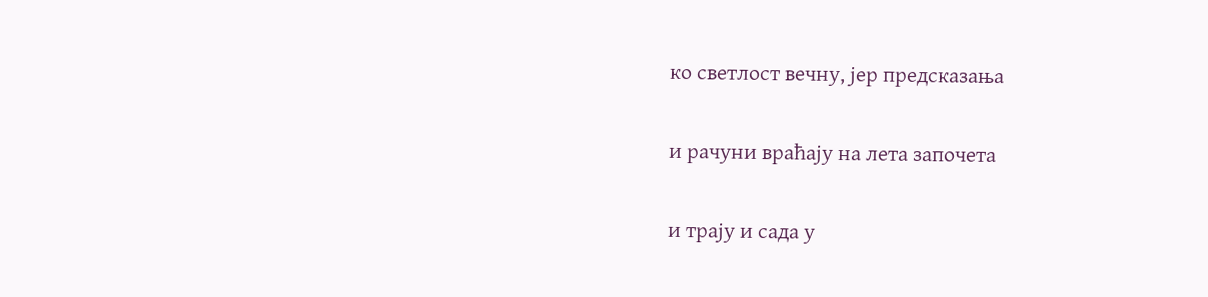ко светлост вечну, јер предсказања

и рачуни враћају на лета започета

и трају и сада у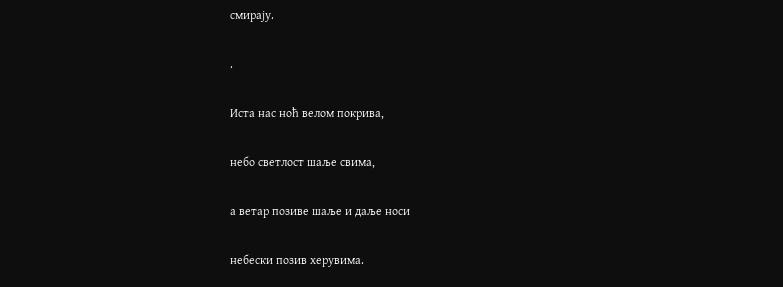смирају.

.

Иста нас ноћ велом покрива,

небо светлост шаље свима,

а ветар позиве шаље и даље носи

небески позив херувима.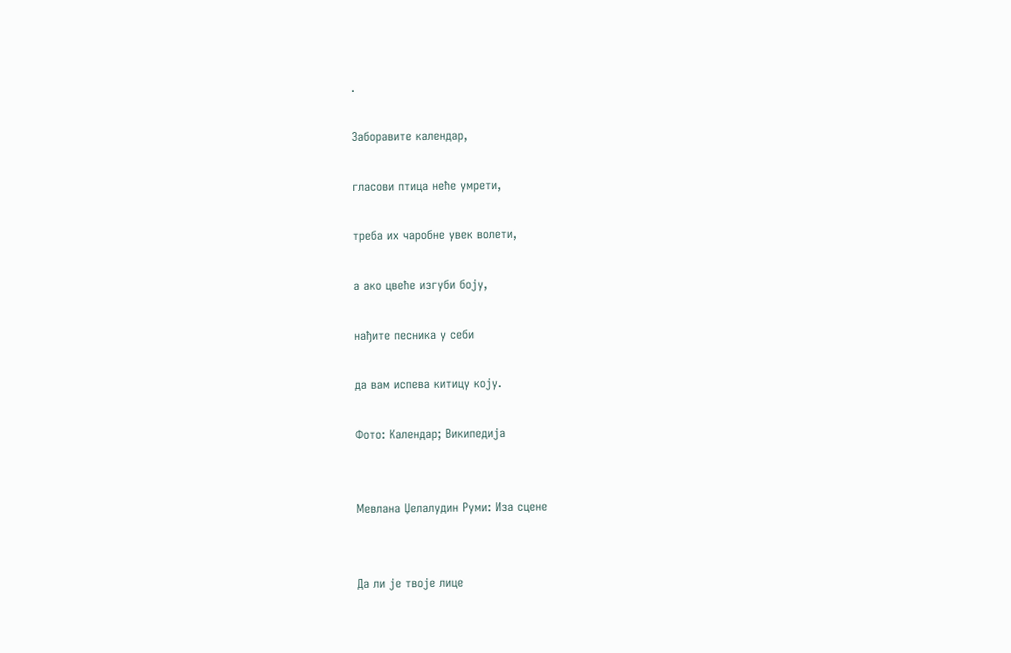.

Заборавите календар,

гласови птица неће умрети,

треба их чаробне увек волети,

а ако цвеће изгуби боју,

нађите песника у себи

да вам испева китицу коју.

Фото: Календар; Википедија


Мевлана Џелалудин Руми: Иза сцене


Да ли је твоје лице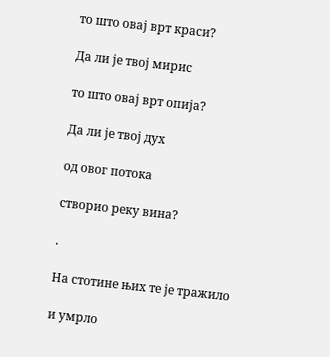то што овај врт краси?

Да ли је твој мирис

то што овај врт опија?

Да ли је твој дух

од овог потока

створио реку вина?

.

На стотине њих те је тражило

и умрло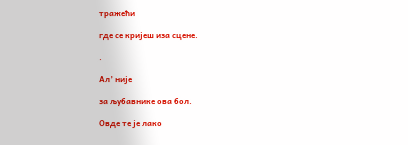тражећи

где се кријеш иза сцене.

.

Ал’ није

за љубавнике ова бол.

Овде те је лако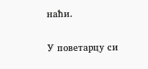наћи.

У поветарцу си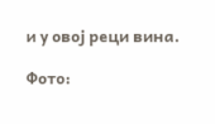и у овој реци вина.

Фото: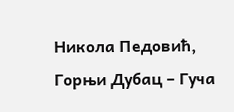Никола Педовић, Горњи Дубац – Гуча